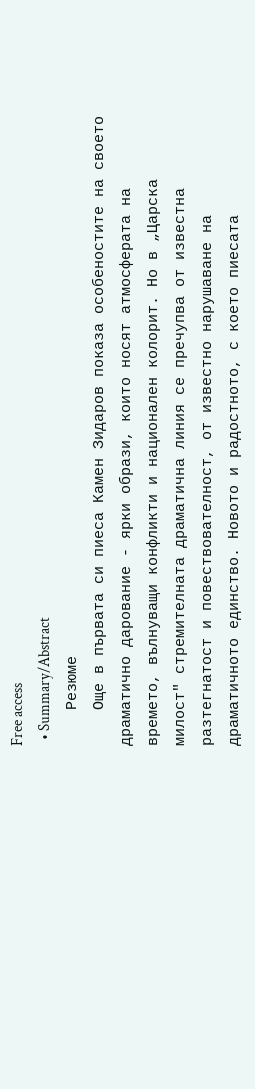Free access
  • Summary/Abstract
    Резюме
    Още в първата си пиеса Камен Зидаров показа особеностите на своето драматично дарование - ярки образи, които носят атмосферата на времето, вълнуващи конфликти и национален колорит. Но в „Царска милост" стремителната драматична линия се пречупва от известна разтегнатост и повествователност, от известно нарушаване на драматичното единство. Новото и радостното, с което пиесата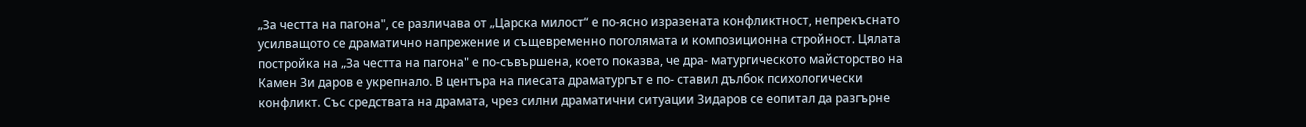„За честта на пагона", се различава от „Царска милост“ е по-ясно изразената конфликтност, непрекъснато усилващото се драматично напрежение и същевременно поголямата и композиционна стройност. Цялата постройка на „За честта на пагона" е по-съвършена, което показва, че дра- матургическото майсторство на Камен Зи даров е укрепнало. В центъра на пиесата драматургът е по- ставил дълбок психологически конфликт. Със средствата на драмата, чрез силни драматични ситуации Зидаров се еопитал да разгърне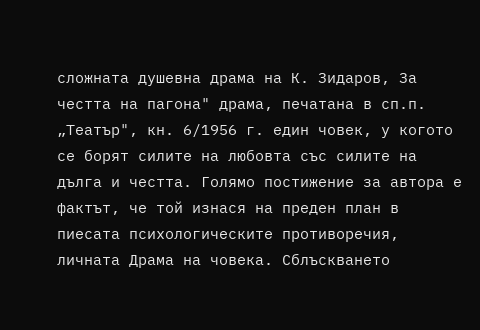сложната душевна драма на К. Зидаров, За честта на пагона" драма, печатана в сп.п. „Театър", кн. 6/1956 г. един човек, у когото се борят силите на любовта със силите на дълга и честта. Голямо постижение за автора е фактът, че той изнася на преден план в пиесата психологическите противоречия, личната Драма на човека. Сблъскването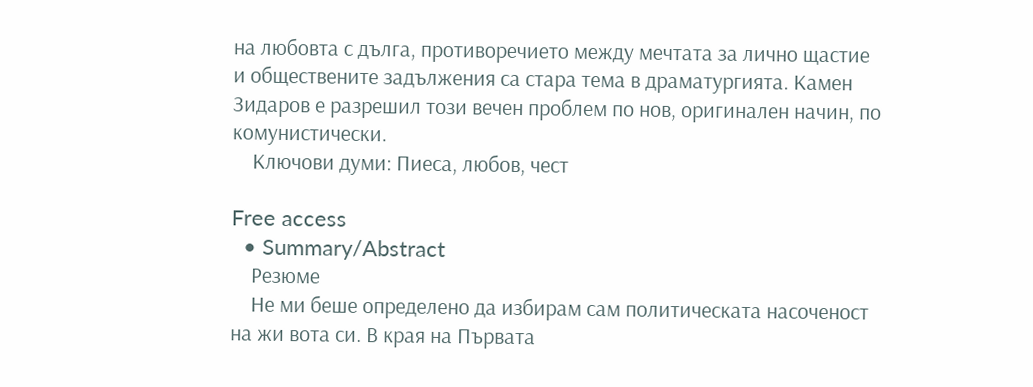на любовта с дълга, противоречието между мечтата за лично щастие и обществените задължения са стара тема в драматургията. Камен Зидаров е разрешил този вечен проблем по нов, оригинален начин, по комунистически.
    Ключови думи: Пиеса, любов, чест

Free access
  • Summary/Abstract
    Резюме
    Не ми беше определено да избирам сам политическата насоченост на жи вота си. В края на Първата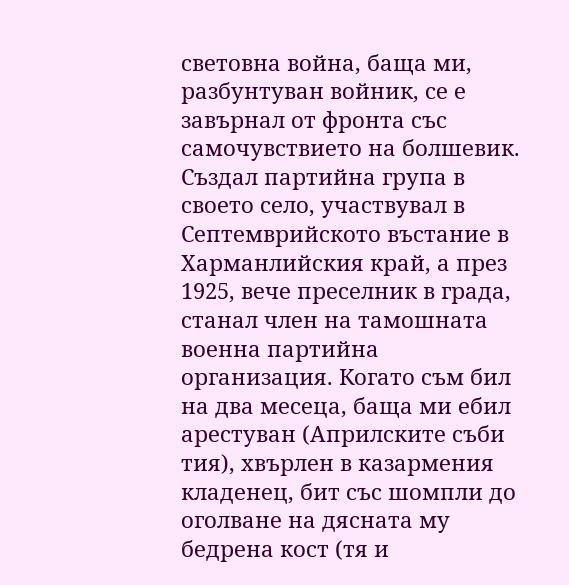световна война, баща ми, разбунтуван войник, се е завърнал от фронта със самочувствието на болшевик. Създал партийна група в своето село, участвувал в Септемврийското въстание в Харманлийския край, а през 1925, вече преселник в града, станал член на тамошната военна партийна организация. Когато съм бил на два месеца, баща ми ебил арестуван (Априлските съби тия), хвърлен в казармения кладенец, бит със шомпли до оголване на дясната му бедрена кост (тя и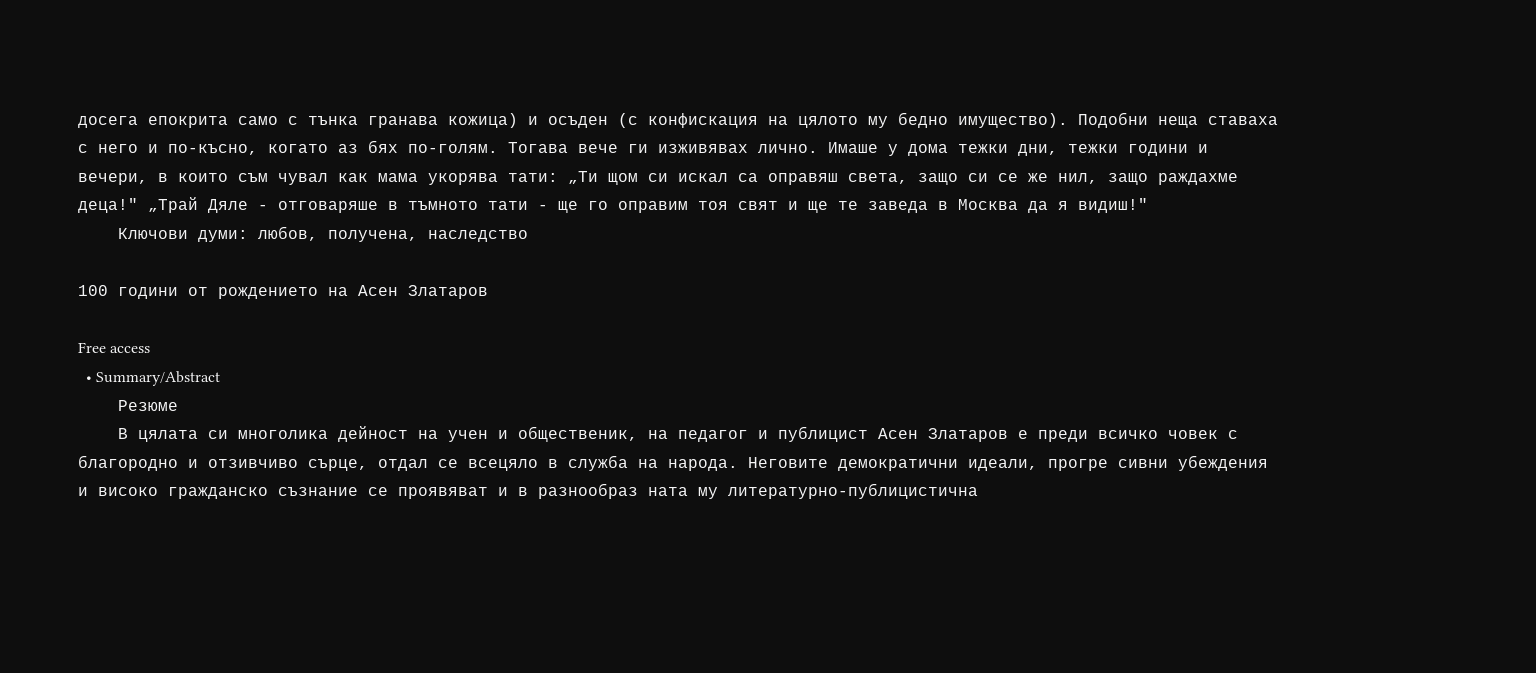досега епокрита само с тънка гранава кожица) и осъден (с конфискация на цялото му бедно имущество). Подобни неща ставаха с него и по-късно, когато аз бях по-голям. Тогава вече ги изживявах лично. Имаше у дома тежки дни, тежки години и вечери, в които съм чувал как мама укорява тати: „Ти щом си искал са оправяш света, защо си се же нил, защо раждахме деца!" „Трай Дяле - отговаряше в тъмното тати - ще го оправим тоя свят и ще те заведа в Москва да я видиш!"
    Ключови думи: любов, получена, наследство

100 години от рождението на Асен Златаров

Free access
  • Summary/Abstract
    Резюме
    В цялата си многолика дейност на учен и общественик, на педагог и публицист Асен Златаров е преди всичко човек с благородно и отзивчиво сърце, отдал се всецяло в служба на народа. Неговите демократични идеали, прогре сивни убеждения и високо гражданско съзнание се проявяват и в разнообраз ната му литературно-публицистична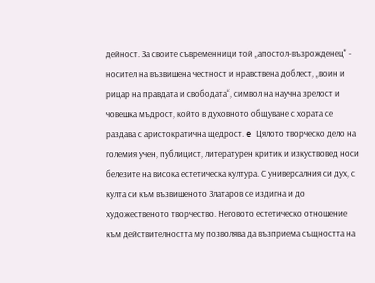дейност. За своите съвременници той „апостол-възрожденец" - носител на възвишена честност и нравствена доблест, „воин и рицар на правдата и свободата“, символ на научна зрелост и човешка мъдрост, който в духовното общуване с хората се раздава с аристократична щедрост. e Цялото творческо дело на големия учен, публицист, литературен критик и изкуствовед носи белезите на висока естетическа култура. С универсалния си дух, с култа си към възвишеното Златаров се издигна и до художественото творчество. Неговото естетическо отношение към действителността му позволява да възприема същността на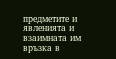предметите и явленията и взаимната им връзка в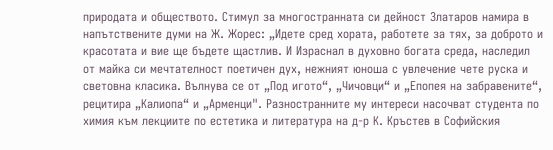природата и обществото. Стимул за многостранната си дейност Златаров намира в напътствените думи на Ж. Жорес: „Идете сред хората, работете за тях, за доброто и красотата и вие ще бъдете щастлив. И Израснал в духовно богата среда, наследил от майка си мечтателност поетичен дух, нежният юноша с увлечение чете руска и световна класика. Вълнува се от „Под игото“, „Чичовци“ и „Епопея на забравените“, рецитира „Калиопа“ и „Арменци". Разностранните му интереси насочват студента по химия към лекциите по естетика и литература на д-р К. Кръстев в Софийския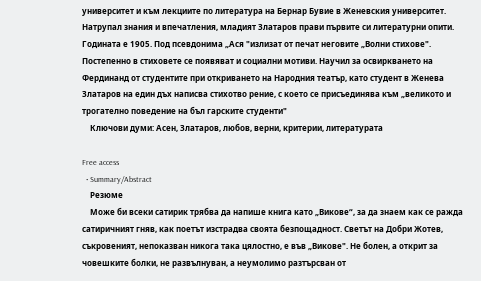университет и към лекциите по литература на Бернар Бувие в Женевския университет. Натрупал знания и впечатления, младият Златаров прави първите си литературни опити. Годината е 1905. Под псевдонима „Ася "излизат от печат неговите „Волни стихове". Постепенно в стиховете се появяват и социални мотиви. Научил за освиркването на Фердинанд от студентите при откриването на Народния театър, като студент в Женева Златаров на един дъх написва стихотво рение, с което се присъединява към „великото и трогателно поведение на бъл гарските студенти"
    Ключови думи: Асен, Златаров, любов, верни, критерии, литературата

Free access
  • Summary/Abstract
    Резюме
    Може би всеки сатирик трябва да напише книга като „Викове“, за да знаем как се ражда сатиричният гняв, как поетът изстрадва своята безпощадност. Светът на Добри Жотев, съкровеният, непоказван никога така цялостно, е във „Викове". Не болен, а открит за човешките болки, не развълнуван, а неумолимо разтърсван от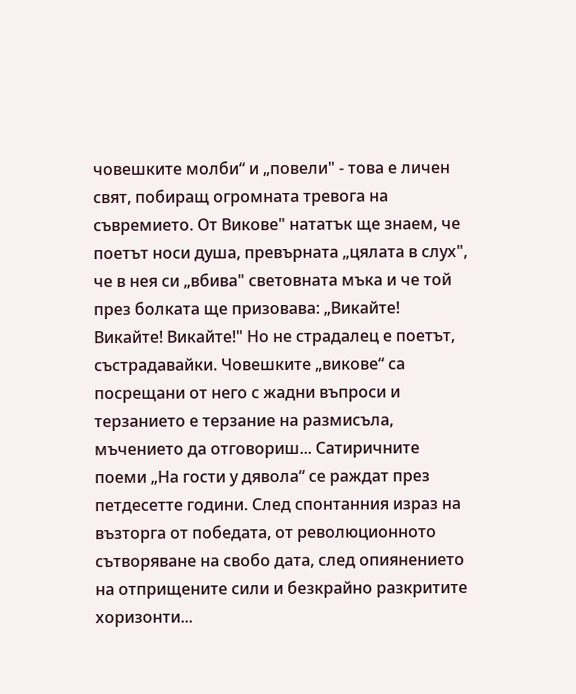човешките молби“ и „повели" - това е личен свят, побиращ огромната тревога на съвремието. От Викове" нататък ще знаем, че поетът носи душа, превърната „цялата в слух", че в нея си „вбива" световната мъка и че той през болката ще призовава: „Викайте! Викайте! Викайте!" Но не страдалец е поетът, състрадавайки. Човешките „викове“ са посрещани от него с жадни въпроси и терзанието е терзание на размисъла, мъчението да отговориш... Сатиричните поеми „На гости у дявола“ се раждат през петдесетте години. След спонтанния израз на възторга от победата, от революционното сътворяване на свобо дата, след опиянението на отприщените сили и безкрайно разкритите хоризонти...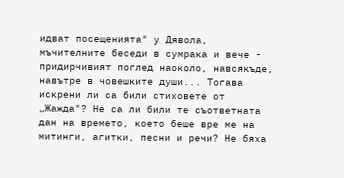идват посещенията" у Дявола, мъчителните беседи в сумрака и вече - придирчивият поглед наоколо, навсякъде, навътре в човешките души... Тогава искрени ли са били стиховете от „Жажда"? Не са ли били те съответната дан на времето, което беше вре ме на митинги, агитки, песни и речи? Не бяха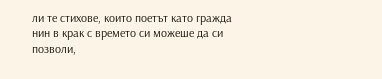ли те стихове, които поетът като гражда нин в крак с времето си можеше да си позволи,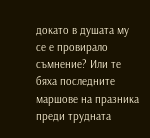докато в душата му се е провирало съмнение? Или те бяха последните маршове на празника преди трудната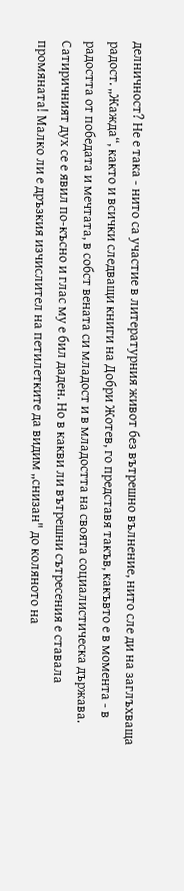делничност? Не е така - нито са участие в литературния живот без вътрешно вълнение, нито сле ди на заглъхваща радост. „Жажда“, както и всички следващи книги на Добри Жотев, го представя такъв, какъвто е в момента - в радостта от победата и мечтата, в собст вената си младост и в младостта на своята социалистическа държава. Сатиричният дух се е явил по-късно и глас му е бил даден. Но в какви ли вътрешни сътресения е ставала промяната! Малко ли е дръзкия изчислител на петилетките да видим „снизан" до коляното на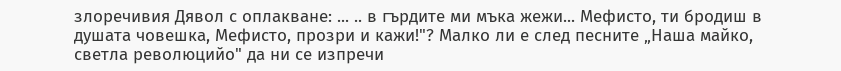злоречивия Дявол с оплакване: ... .. в гърдите ми мъка жежи... Мефисто, ти бродиш в душата човешка, Мефисто, прозри и кажи!"? Малко ли е след песните „Наша майко, светла революцийо" да ни се изпречи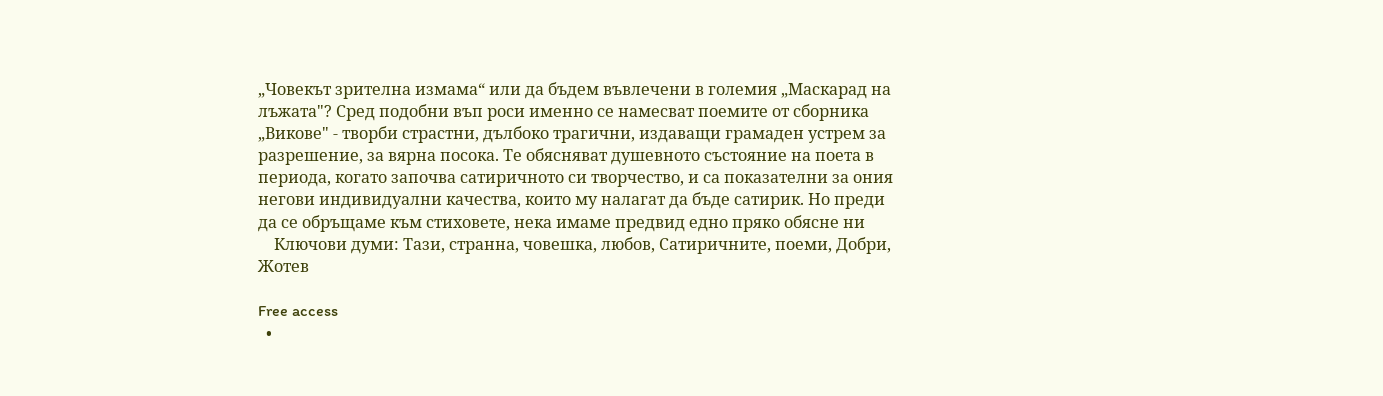„Човекът зрителна измама“ или да бъдем въвлечени в големия „Маскарад на лъжата"? Сред подобни въп роси именно се намесват поемите от сборника „Викове" - творби страстни, дълбоко трагични, издаващи грамаден устрем за разрешение, за вярна посока. Те обясняват душевното състояние на поета в периода, когато започва сатиричното си творчество, и са показателни за ония негови индивидуални качества, които му налагат да бъде сатирик. Но преди да се обръщаме към стиховете, нека имаме предвид едно пряко обясне ни
    Ключови думи: Тази, странна, човешка, любов, Сатиричните, поеми, Добри, Жотев

Free access
  •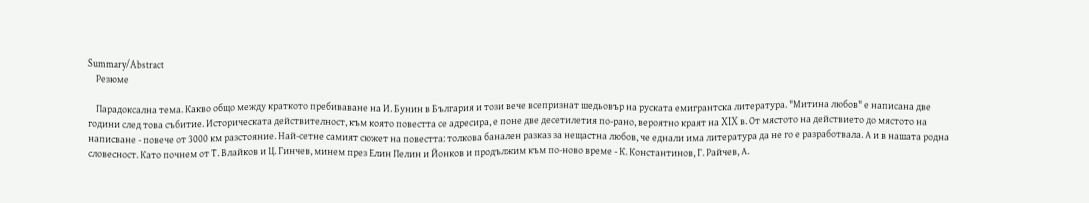Summary/Abstract
    Резюме

    Парадоксална тема. Какво общо между краткото пребиваване на И. Бунин в България и този вече всепризнат шедьовър на руската емигрантска литература. "Митина любов" е написана две години след това събитие. Историческата действителност, към която повестта се адресира, е поне две десетилетия по-рано, вероятно краят на XIX в. От мястото на действието до мястото на написване - повече от 3000 км разстояние. Най-сетне самият сюжет на повестта: толкова банален разказ за нещастна любов, че еднали има литература да не го е разработвала. А и в нашата родна словесност. Като почнем от Т. Влайков и Ц. Гинчев, минем през Елин Пелин и Йонков и продължим към по-ново време - К. Константинов, Г. Райчев, А.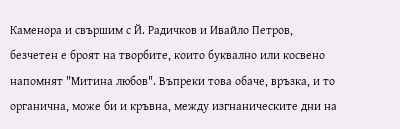Каменора и свършим с Й. Радичков и Ивайло Петров, безчетен е броят на творбите, които буквално или косвено напомнят "Митина любов". Въпреки това обаче, връзка, и то органична, може би и кръвна, между изгнаническите дни на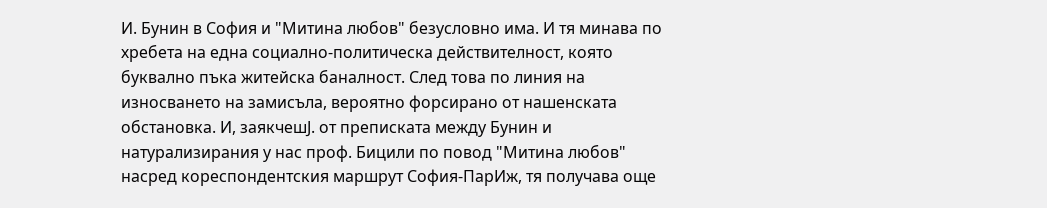И. Бунин в София и "Митина любов" безусловно има. И тя минава по хребета на една социално-политическа действителност, която буквално пъка житейска баналност. След това по линия на износването на замисъла, вероятно форсирано от нашенската обстановка. И, заякчешJ. от преписката между Бунин и натурализирания у нас проф. Бицили по повод "Митина любов" насред кореспондентския маршрут София-ПарИж, тя получава още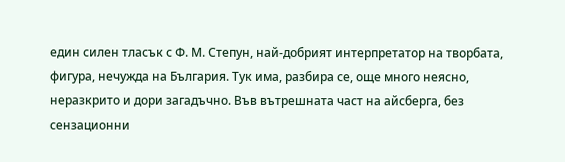един силен тласък с Ф. М. Степун, най-добрият интерпретатор на творбата, фигура, нечужда на България. Тук има, разбира се, още много неясно, неразкрито и дори загадъчно. Във вътрешната част на айсберга, без сензационни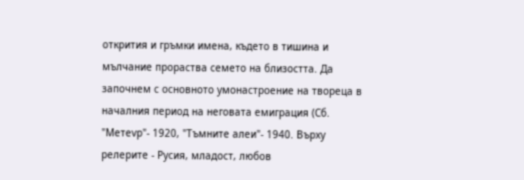открития и гръмки имена, където в тишина и мълчание прораства семето на близостта. Да започнем с основното умонастроение на твореца в началния период на неговата емиграция (Сб. "Метеvр"- 1920, "Тъмните алеи"- 1940. Върху релерите - Русия, младост, любов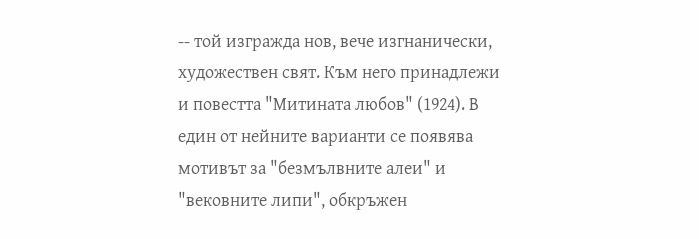-- той изгражда нов, вече изгнанически, художествен свят. Към него принадлежи и повестта "Митината любов" (1924). В един от нейните варианти се появява мотивът за "безмълвните алеи" и "вековните липи", обкръжен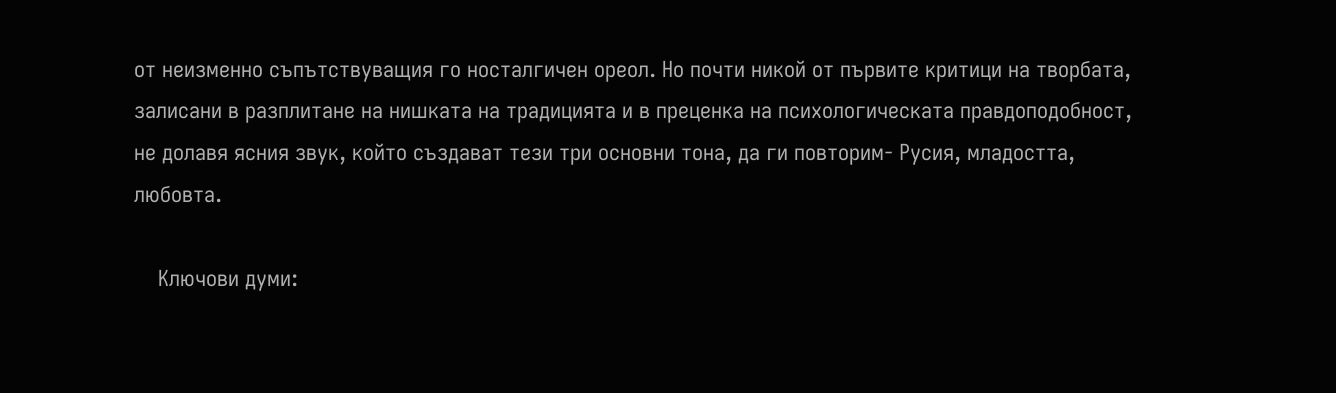от неизменно съпътствуващия го носталгичен ореол. Но почти никой от първите критици на творбата, залисани в разплитане на нишката на традицията и в преценка на психологическата правдоподобност, не долавя ясния звук, който създават тези три основни тона, да ги повторим- Русия, младостта, любовта.

    Ключови думи: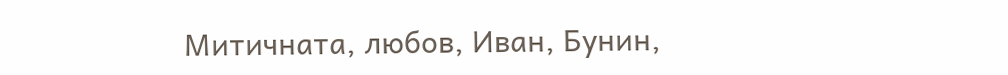Митичната, любов, Иван, Бунин,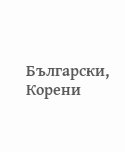Български, Корени